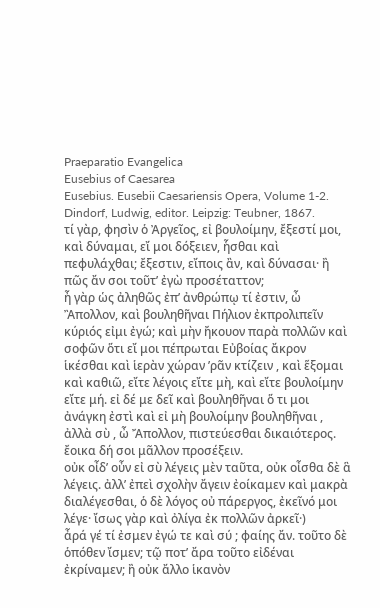Praeparatio Evangelica
Eusebius of Caesarea
Eusebius. Eusebii Caesariensis Opera, Volume 1-2. Dindorf, Ludwig, editor. Leipzig: Teubner, 1867.
τί γὰρ, φησὶν ὁ Ἀργεῖος, εἰ βουλοίμην, ἔξεστί μοι, καὶ δύναμαι, εἴ μοι δόξειεν, ἧσθαι καὶ πεφυλάχθαι; ἔξεστιν, εἴποις ἂν, καὶ δύνασαι· ἢ πῶς ἄν σοι τοῦτ’ ἐγὼ προσέταττον;
ἦ γὰρ ὡς ἀληθῶς ἐπ’ ἀνθρώπῳ τί ἐστιν, ὦ Ἂπολλον, καὶ βουληθῆναι Πήλιον ἐκπρολιπεῖν κύριός εἰμι ἐγώ; καὶ μὴν ἤκουον παρὰ πολλῶν καὶ σοφῶν ὅτι εἴ μοι πέπρωται Εὐβοίας ἄκρον ἱκέσθαι καὶ ἱερὰν χώραν ’ρᾶν κτίζειν , καὶ ἕξομαι καὶ καθιῶ, εἴτε λέγοις εἴτε μὴ, καὶ εἴτε βουλοίμην εἴτε μή. εἰ δέ με δεῖ καὶ βουληθῆναι ὅ τι μοι ἀνάγκη ἐστὶ καὶ εἰ μὴ βουλοίμην βουληθῆναι , ἀλλὰ σὺ , ὦ Ἄπολλον, πιστεύεσθαι δικαιότερος.
ἔοικα δή σοι μᾶλλον προσέξειν.
οὐκ οἶδ’ οὖν εἰ σὺ λέγεις μὲν ταῦτα, οὐκ οἶσθα δὲ ἃ λέγεις. ἀλλ’ ἐπεὶ σχολὴν ἄγειν ἐοίκαμεν καὶ μακρὰ διαλέγεσθαι, ὁ δὲ λόγος οὐ πάρεργος, ἐκεῖνό μοι λέγε· ἴσως γὰρ καὶ ὀλίγα ἐκ πολλῶν ἀρκεῖ·)
ἆρά γέ τί ἐσμεν ἐγώ τε καὶ σύ ; φαίης ἄν. τοῦτο δὲ ὁπόθεν ἴσμεν; τῷ ποτ’ ἄρα τοῦτο εἰδέναι ἐκρίναμεν; ἢ οὐκ ἄλλο ἱκανὸν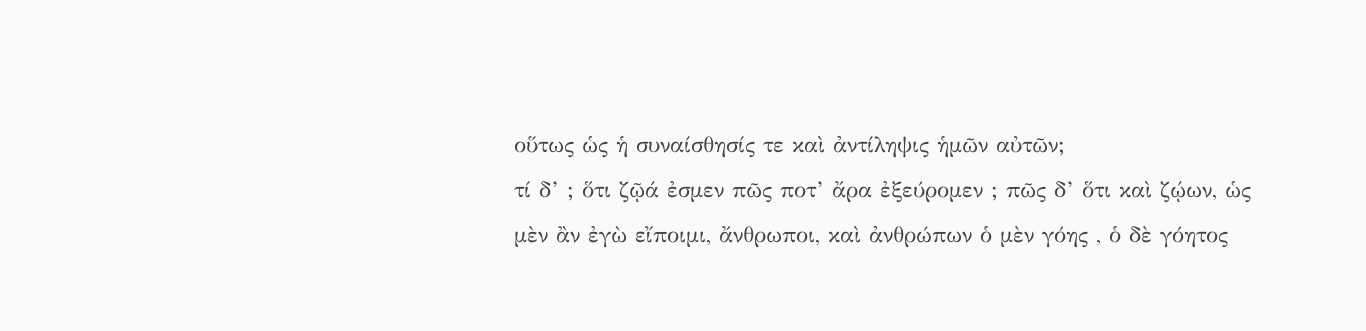οὕτως ὡς ἡ συναίσθησίς τε καὶ ἀντίληψις ἡμῶν αὐτῶν;
τί δ’ ; ὅτι ζῷά ἐσμεν πῶς ποτ’ ἄρα ἐξεύρομεν ; πῶς δ’ ὅτι καὶ ζῴων, ὡς μὲν ἂν ἐγὼ εἴποιμι, ἄνθρωποι, καὶ ἀνθρώπων ὁ μὲν γόης , ὁ δὲ γόητος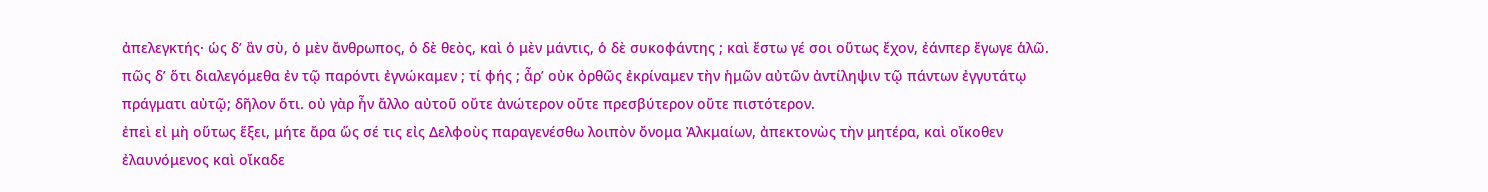ἀπελεγκτής· ὡς δ’ ἂν σὺ, ὁ μὲν ἄνθρωπος, ὁ δὲ θεὸς, καὶ ὁ μὲν μάντις, ὁ δὲ συκοφάντης ; καὶ ἔστω γέ σοι οὕτως ἔχον, ἐάνπερ ἔγωγε ἁλῶ.
πῶς δ’ ὅτι διαλεγόμεθα ἐν τῷ παρόντι ἐγνώκαμεν ; τί φής ; ἆρ’ οὐκ ὀρθῶς ἐκρίναμεν τὴν ἡμῶν αὐτῶν ἀντίληψιν τῷ πάντων ἐγγυτάτῳ πράγματι αὐτῷ; δῆλον ὅτι. οὐ γὰρ ἦν ἄλλο αὐτοῦ οὔτε ἀνώτερον οὔτε πρεσβύτερον οὔτε πιστότερον.
ἐπεὶ εἰ μὴ οὕτως ἕξει, μήτε ἄρα ὥς σέ τις εἰς Δελφοὺς παραγενέσθω λοιπὸν ὄνομα Ἀλκμαίων, ἀπεκτονὼς τὴν μητέρα, καὶ οἴκοθεν ἐλαυνόμενος καὶ οἴκαδε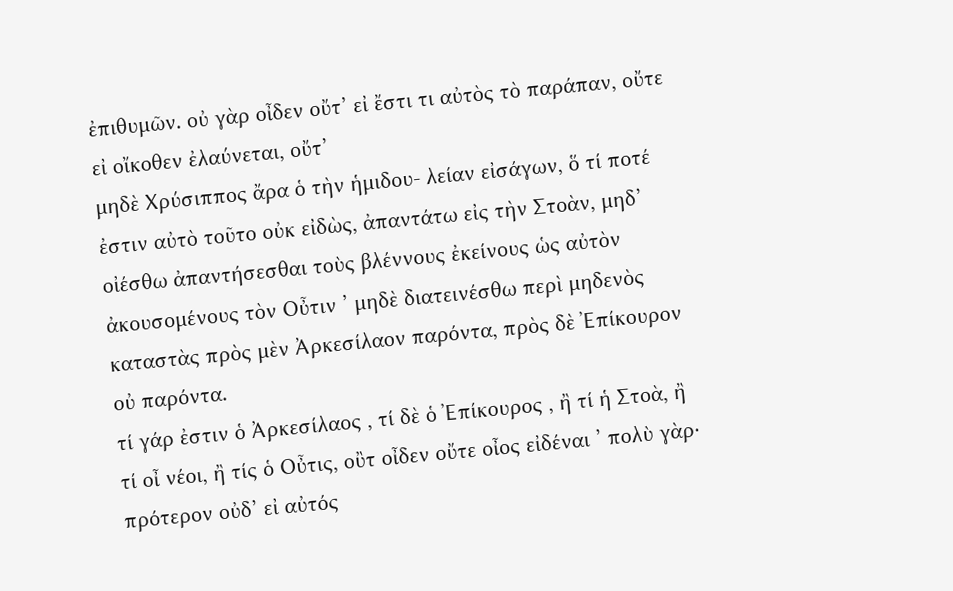ἐπιθυμῶν. οὐ γὰρ οἶδεν οὔτ’ εἰ ἔστι τι αὐτὸς τὸ παράπαν, οὔτε εἰ οἴκοθεν ἐλαύνεται, οὔτ’
μηδὲ Χρύσιππος ἄρα ὁ τὴν ἡμιδου- λείαν εἰσάγων, ὅ τί ποτέ ἐστιν αὐτὸ τοῦτο οὐκ εἰδὼς, ἀπαντάτω εἰς τὴν Στοὰν, μηδ’ οἰέσθω ἀπαντήσεσθαι τοὺς βλέννους ἐκείνους ὡς αὐτὸν ἀκουσομένους τὸν Οὖτιν ’ μηδὲ διατεινέσθω περὶ μηδενὸς καταστὰς πρὸς μὲν Ἀρκεσίλαον παρόντα, πρὸς δὲ Ἐπίκουρον οὐ παρόντα.
τί γάρ ἐστιν ὁ Ἀρκεσίλαος , τί δὲ ὁ Ἐπίκουρος , ἢ τί ἡ Στοὰ, ἢ τί οἶ νέοι, ἢ τίς ὁ Οὖτις, οὒτ οἶδεν οὔτε οἶος εἰδέναι ’ πολὺ γὰρ· πρότερον οὐδ’ εἰ αὐτός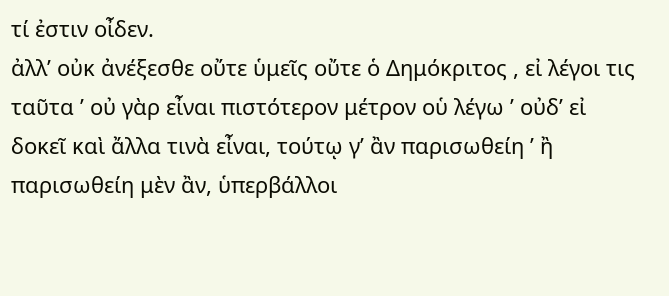τί ἐστιν οἶδεν.
ἀλλ’ οὐκ ἀνέξεσθε οὔτε ὑμεῖς οὔτε ὁ Δημόκριτος , εἰ λέγοι τις ταῦτα ’ οὐ γὰρ εἶναι πιστότερον μέτρον οὑ λέγω ’ οὐδ’ εἰ δοκεῖ καὶ ἄλλα τινὰ εἶναι, τούτῳ γ’ ἂν παρισωθείη ’ ἢ παρισωθείη μὲν ἂν, ὑπερβάλλοι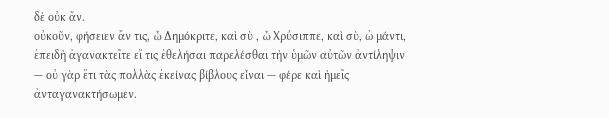δὲ οὐκ ἄν.
οὐκοῦν, φήσειεν ἄν τις, ὦ Δημόκριτε, καὶ σὺ , ὦ Χρύσιππε, καὶ σὺ, ὠ μάντι, ἐπειδὴ ἀγανακτεῖτε εἴ τις ἐθελήσαι παρελέσθαι τὴν ὑμῶν αὐτῶν ἀντίληψιν — οὐ γὰρ ἔτι τὰς πολλὰς ἐκείνας βίβλους εἶναι — φέρε καὶ ἡμεῖς ἀνταγανακτήσωμεν.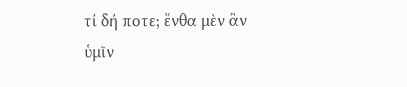τί δή ποτε; ἔνθα μὲν ἂν ὑμῖν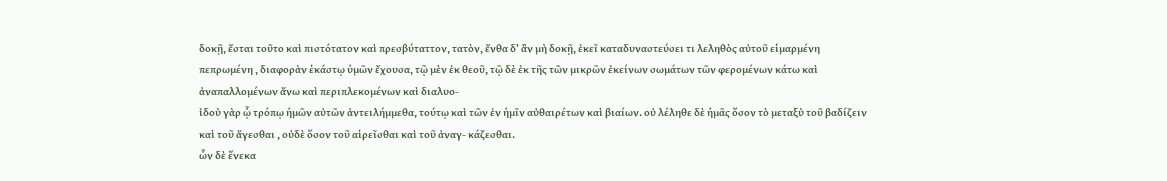δοκῇ, ἔσται τοῦτο καὶ πιστότατον καὶ πρεσβύταττον, τατὸν, ἔνθα δ’ ἂν μὴ δοκῇ, ἐκεῖ καταδυναστεύσει τι λεληθὸς αὐτοῦ εἱμαρμένη πεπρωμένη , διαφορὰν ἑκάστῳ ὑμῶν ἔχουσα, τῷ μὲν ἐκ θεοῦ, τῷ δὲ ἐκ τῆς τῶν μικρῶν ἐκείνων σωμάτων τῶν φερομένων κάτω καὶ ἀναπαλλομένων ἄνω καὶ περιπλεκομένων καὶ διαλυο-
ἰδοὺ γὰρ ᾧ τρόπῳ ἡμῶν αὐτῶν ἀντειλήμμεθα, τούτῳ καὶ τῶν ἐν ἡμῖν αὐθαιρέτων καὶ βιαίων. οὐ λέληθε δὲ ἡμᾶς ὅσον τὸ μεταξὺ τοῦ βαδίζειν καὶ τοῦ ἄγεσθαι , οὐδὲ ὅσον τοῦ αἱρεῖσθαι καὶ τοῦ ἀναγ- κάζεσθαι.
ὧν δὲ ἕνεκα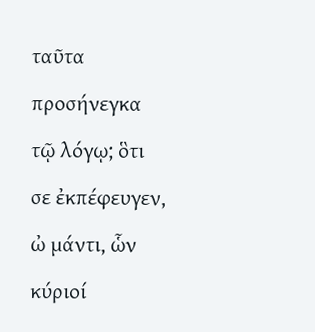ταῦτα προσήνεγκα τῷ λόγῳ; ὃτι σε ἐκπέφευγεν, ὠ μάντι, ὧν κύριοί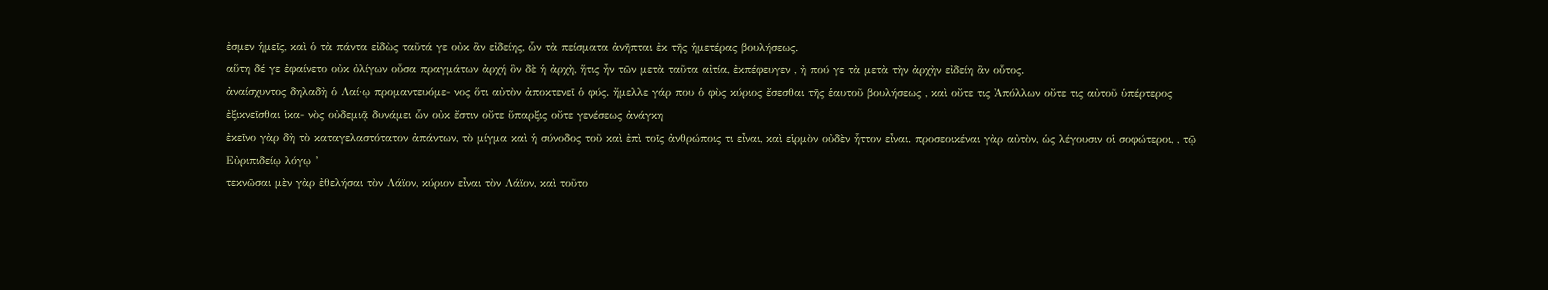ἐσμεν ἡμεῖς, καὶ ὁ τὰ πάντα εἰδὼς ταῦτά γε οὐκ ἂν εἰδείης, ὧν τὰ πείσματα ἀνῆπται ἐκ τῆς ἡμετέρας βουλήσεως.
αὕτη δέ γε ἐφαίνετο οὐκ ὀλίγων οὖσα πραγμάτων ἀρχή ὃν δὲ ἡ ἀρχὴ, ἥτις ἦν τῶν μετὰ ταῦτα αἰτία, ἐκπέφευγεν , ἠ πού γε τὰ μετὰ τὴν ἀρχὴν εἰδείη ἂν οὗτος.
ἀναίσχυντος δηλαδὴ ὁ Λαί·ῳ προμαντευόμε- νος ὅτι αὐτὸν ἀποκτενεῖ ὁ φύς. ἤμελλε γάρ που ὁ φὺς κύριος ἔσεσθαι τῆς ἑαυτοῦ βουλήσεως , καὶ οὔτε τις Ἀπόλλων οὔτε τις αὐτοῦ ὑπέρτερος ἐξικνεῖσθαι ἱκα- νὸς οὐδεμιᾷ δυνάμει ὧν οὐκ ἔστιν οὔτε ὕπαρξις οὔτε γενέσεως ἀνάγκη
ἐκεῖνο γὰρ δὴ τὸ καταγελαστότατον ἀπάντων, τὸ μίγμα καὶ ἡ σύνοδος τοῦ καὶ ἐπὶ τοῖς ἀνθρώποις τι εἶναι, καὶ εἱρμὸν οὐδὲν ἧττον εἶναι. προσεοικέναι γὰρ αὐτὸν, ὡς λέγουσιν οἱ σοφώτεροι, , τῷ Εὐριπιδείῳ λόγῳ ’
τεκνῶσαι μὲν γὰρ ἐθελήσαι τὸν Λάϊον, κύριον εἶναι τὸν Λάϊον, καὶ τοῦτο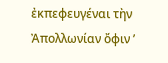ἐκπεφευγέναι τὴν Ἀπολλωνίαν ὄφιν ’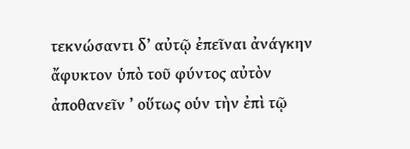τεκνώσαντι δ’ αὐτῷ ἐπεῖναι ἀνάγκην ἄφυκτον ὑπὸ τοῦ φύντος αὐτὸν ἀποθανεῖν ’ οὕτως οὑν τὴν ἐπὶ τῷ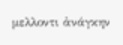μελλοντι ἀνάγκην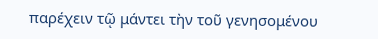παρέχειν τῷ μάντει τὴν τοῦ γενησομένου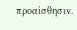προαίσθησιν.